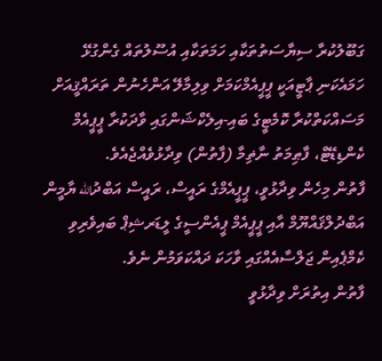ގަބޫލުކުރާ ސިޔާސަތުތަކާއި ހަމަތަކާއި އުސޫލުތައް ގެންގުޅޭ ހަމައެކަނި ޕާޓީއަކީ ޕީޕީއެމްކަމަށް ވިލިމާލޭ އަންހެނުން ތަރައްޤީއަށް މަސައްކަތްކުރާ ކޮމެޓީގެ ބައި-އިލެކްޝަންގައި ވާދަކުރާ ޕީޕީއެމް ކެންޑިޑޭޓް، ފާޠިމަތު ނާޡިމާ (ފާތުން) ވިދާޅުވެއްޖެއެވެ.
ފާތުން މިހެން ވިދާޅުވީ، ޕީޕީއެމްގެ ރައީސް، ރައީސް އަބްދުالله ޔާމީން އަބްދުލްޤައްޔޫމް އާއި ޕީޕީއެމް ޕީއެންސީގެ ލީޑަރޝިޕް ބައިވެރިވި ކެމްޕެއިން ޖަލްސާއެއްގައި ވާހަކަ ދައްކަވަމުން ނެވެ.
ފާތުން އިތުރަށް ވިދާޅުވީ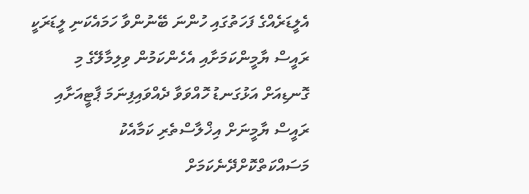އެލީޑަރެއްގެ ފަހަތުގައި ހުންނަ ބޭނުންވާ ހަމައެކަނި ލީޑަރަކީ ރައީސް ޔާމީންކަމަށާއި އެހެންކަމުން ވިލިމާލޭގެ މި ގޮނޑިއަށް އަޅުގަނޑު ހޮއްވަވާ ދެއްވައިފިނަމަ ޕާޓީއަށާއި ރައީސް ޔާމީނަށް އިޚްލާސްތެރި ކަމާއެކު މަސައްކަތްކޮށްދޭނެކަމަށް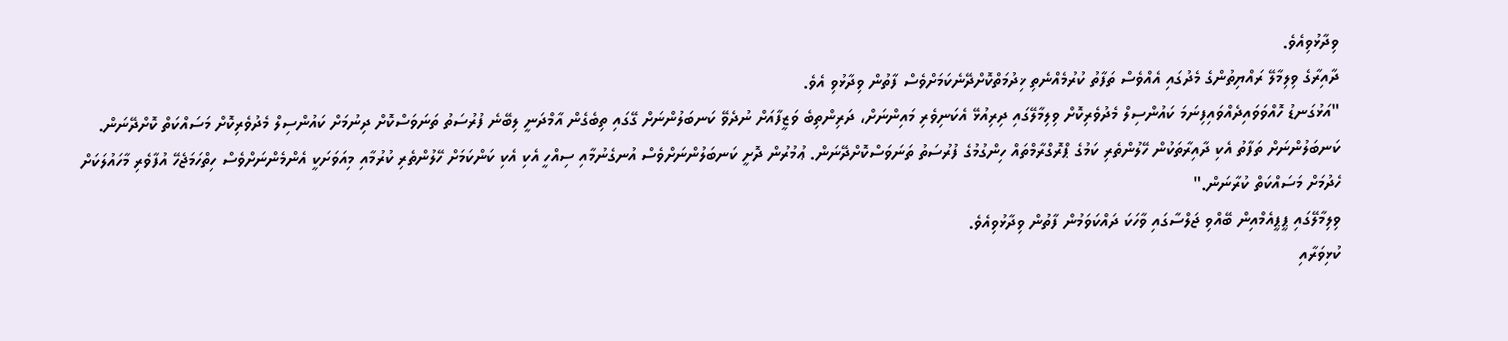ވިދާޅުވިއެވެ.
ދާއިރާގެ ވިލިމާލޭ ރައްޔިތުންގެ މެދުގައި އެއްވެސް ތަފާތު ކުރުމެއްނެތި ޚިދުމަތްކޮށްދޭނެކަމަށްވެސް ފާތުން ވިދާޅުވި އެވެ.
"އަޅުގަނޑު ހޮއްވަވައިދެއްވައިފިނަމަ ކައުންސިލް މެދުވެރިކޮށް ވިލިމާލޭގައި ދިރިއުޅޭ އެކަނިވެރި މައިންނަށް، ދަރިންތިބެ ވަޒީފާއަށް ނުދެވޭ ކަނބަލުންނަށް ގޭގައި ތިބެގެން އާމްދަނީ ލިބޭނެ ފުރުސަތު ތަނަވަސްކޮށް ދިނުމަށް ކައުންސިލް މެދުވެރިކޮށް މަސައްކަތް ކޮށްދޭނަން. ކަނބަލުންނަށް ތަފާތު އެކި ދާއިރާތަކުން ހޭލުންތެރި ކަމުގެ ޕްރޮގްރާމްތައް ހިންގުމުގެ ފުރުސަތު ތަނަވަސްކޮށްދޭނަން. ޢުމުރުން ދޮށީ ކަނބަލުންނަށްވެސް އުނގެނުމާއި ސިއްހީ އެކި އެކި ކަންކަމަށް ހޭލުންތެރި ކުރުމާއި މިއަވަށަކީ އެންމެންނަށްވެސް ހިތްހަމަޖެހޭ އުފާވެރި މާހައުލަކަށް ހެދުމަށް މަސައްކަތް ކުރާނަން."
ވިލިމާލޭގައި ޕީޕީއެމްއިން ބޭއްވި ޖަލްސާގައި ވާހަކަ ދައްކަވަމުން ފާތުން ވިދާޅުވިއެވެ.
ކުޅިވަރާއި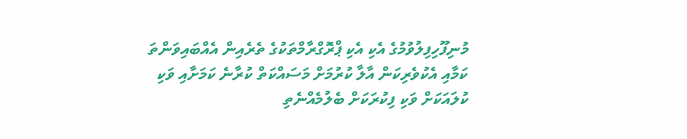މުނިފޫހިފިލުވުމުގެ އެކި އެކި ޕްރޮގްރާމްތަކުގެ ތެރެއިން އެއްބައިވަންތަ ކަމާއި އެކުވެރިކަން އާލާ ކުރުމަށް މަސައްކަތް ކުރާނެ ކަމަށާއި ވަކި ކުލައަކަށް ވަކި ފިކުރަކަށް ބެލުމެއްނެތި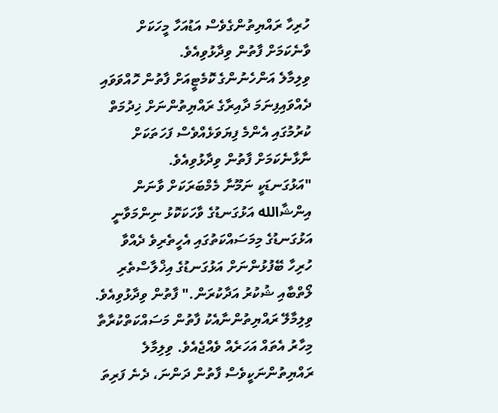ހުރިހާ ރައްޔިތުންގެވެސް އަޑުއަހާ މީހަކަށް ވާނެކަމަށް ފާތުން ވިދާޅުވިއެވެ.
ވިލިމާލެ އަންހެނުންގެ ކޮމެޓީއަށް ފާތުން ހޮއްވަވައި ދެއްވައިފިނަމަ ދާއިރާގެ ރައްޔިތުންނަށް ޚިދުމަތް ކުރުމުގައި އެންމެ ފިޔަވަޅެއްވެސް ފަހަތަކަށް ނާޅާނެކަމަށް ފާތުން ވިދާޅުވިއެވެ.
"އަޅުގަނޑަކީ ނަމޫނާ މެމްބަރަކަށް ވާނަން އިންޝާالله އަޅުގަނޑުގެ ވާހަކަކޮޅު ނިންމަވާނީ އަޅުގަނޑުގެ މިމަސައްކަތުގައި އެހީތެރިވެ ދެއްވާ ހުރިހާ ބޭފުޅުންނަށް އަޅުގަނޑުގެ އިޚްލާސްތެރި ލޯތްބާއި ޝުކުރު އަދާކުރަން." ފާތުން ވިދާޅުވިއެވެ.
ވިލިމާލޭ ރައްޔިތުންނާއެކު ފާތުން މަސައްކަތްކުރާތާ މިހާރު އެތައް އަހަރެއް ވެއްޖެއެވެ. ވިލިމާލެ ރައްޔިތުންނަކީވެސް ފާތުން ދަންނަ، ދެނެ ފަރިތަ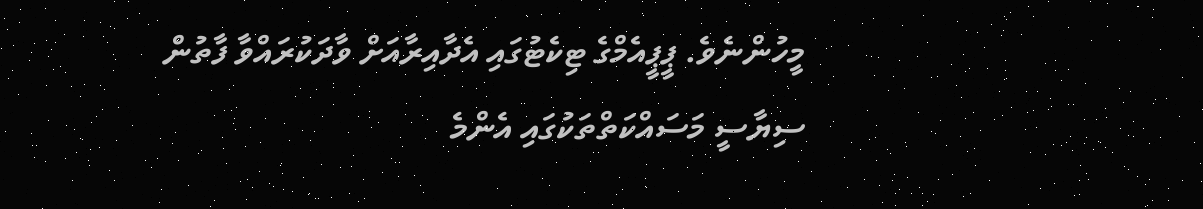މީހުންނެވެ. ޕީޕީއެމްގެ ޓިކެޓުގައި އެދާއިރާއަށް ވާދަކުރައްވާ ފާތުން ސިޔާސީ މަސައްކަތްތަކުގައި އެންމެ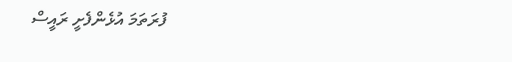ފުރަތަމަ އުޅެންފެށީ ރައީސް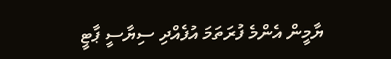ޔާމީން އެންމެ ފުރަތަމަ އުފެއްދި ސިޔާސީ ޕާޓީ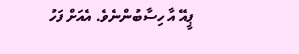ޕީއޭ އާ ހިސާބުންނެވެ. އެއަށް ފަހު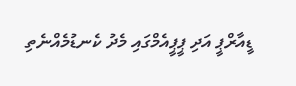ޑީއާރްޕީ އަދި ޕީޕީއެމްގައި މެދު ކެނޑުމެއްނެތި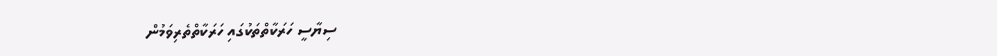ސިޔާސީ ހަރަކާތްތަކުގައި ހަރަކާތްތެރިވަމުން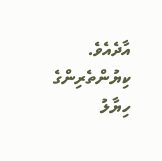އާދެއެވެ.
ކިޔުންތެރިންގެ ހިޔާލު